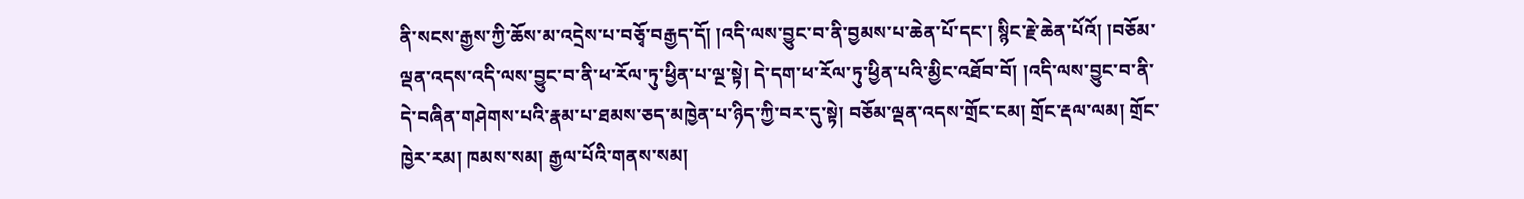ནི་སངས་རྒྱས་ཀྱི་ཆོས་མ་འདྲེས་པ་བཅྭོ་བརྒྱད་དོ། །འདི་ལས་བྱུང་བ་ནི་བྱམས་པ་ཆེན་པོ་དང་། སྙིང་རྗེ་ཆེན་པོའོ། །བཅོམ་ལྡན་འདས་འདི་ལས་བྱུང་བ་ནི་ཕ་རོལ་ཏུ་ཕྱིན་པ་ལྔ་སྟེ། དེ་དག་ཕ་རོལ་ཏུ་ཕྱིན་པའི་མྱིང་འཐོབ་བོ། །འདི་ལས་བྱུང་བ་ནི་དེ་བཞིན་གཤེགས་པའི་རྣམ་པ་ཐམས་ཅད་མཁྱེན་པ་ཉིད་ཀྱི་བར་དུ་སྟེ། བཅོམ་ལྡན་འདས་གྲོང་ངམ། གྲོང་རྡལ་ལམ། གྲོང་ཁྱེར་རམ། ཁམས་སམ། རྒྱལ་པོའི་གནས་སམ།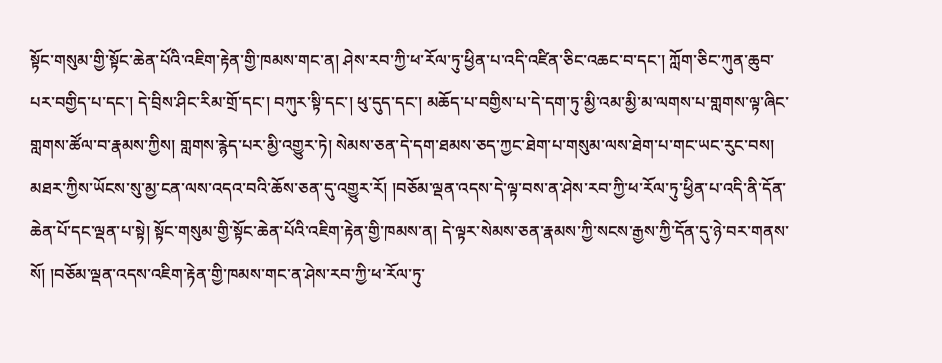སྟོང་གསུམ་གྱི་སྟོང་ཆེན་པོའི་འཇིག་རྟེན་གྱི་ཁམས་གང་ན། ཤེས་རབ་ཀྱི་ཕ་རོལ་ཏུ་ཕྱིན་པ་འདི་འཛིན་ཅིང་འཆང་བ་དང་། ཀློག་ཅིང་ཀུན་ཆུབ་པར་བགྱིད་པ་དང་། དེ་བྲིས་ཤིང་རིམ་གྲོ་དང་། བཀུར་སྟི་དང་། ཕུ་དུད་དང་། མཆོད་པ་བགྱིས་པ་དེ་དག་ཏུ་མྱི་འམ་མྱི་མ་ལགས་པ་གླགས་ལྟ་ཞིང་གླགས་ཚོལ་བ་རྣམས་ཀྱིས། གླགས་རྙེད་པར་མྱི་འགྱུར་ཏེ། སེམས་ཅན་དེ་དག་ཐམས་ཅད་ཀྱང་ཐེག་པ་གསུམ་ལས་ཐེག་པ་གང་ཡང་རུང་བས། མཐར་ཀྱིས་ཡོངས་སུ་མྱ་ངན་ལས་འདའ་བའི་ཆོས་ཅན་དུ་འགྱུར་རོ། །བཅོམ་ལྡན་འདས་དེ་ལྟ་བས་ན་ཤེས་རབ་ཀྱི་ཕ་རོལ་ཏུ་ཕྱིན་པ་འདི་ནི་དོན་ཆེན་པོ་དང་ལྡན་པ་སྟེ། སྟོང་གསུམ་གྱི་སྟོང་ཆེན་པོའི་འཇིག་རྟེན་གྱི་ཁམས་ན། དེ་ལྟར་སེམས་ཅན་རྣམས་ཀྱི་སངས་རྒྱས་ཀྱི་དོན་དུ་ཉེ་བར་གནས་སོ། །བཅོམ་ལྡན་འདས་འཇིག་རྟེན་གྱི་ཁམས་གང་ན་ཤེས་རབ་ཀྱི་ཕ་རོལ་ཏུ་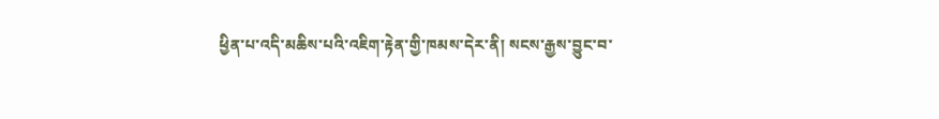ཕྱིན་པ་འདི་མཆིས་པའི་འཇིག་རྟེན་གྱི་ཁམས་དེར་ནི། སངས་རྒྱས་བྱུང་བ་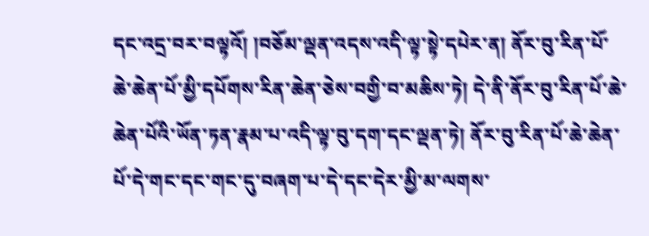དང་འདྲ་བར་བལྟའོ། །བཅོམ་ལྡན་འདས་འདི་ལྟ་སྟེ་དཔེར་ན། ནོར་བུ་རིན་པོ་ཆེ་ཆེན་པོ་མྱི་དཔོགས་རིན་ཆེན་ཅེས་བགྱི་བ་མཆིས་ཏེ། དེ་ནི་ནོར་བུ་རིན་པོ་ཆེ་ཆེན་པོའི་ཡོན་ཏན་རྣམ་པ་འདི་ལྟ་བུ་དག་དང་ལྡན་ཏེ། ནོར་བུ་རིན་པོ་ཆེ་ཆེན་པོ་དེ་གང་དང་གང་དུ་བཞག་པ་དེ་དང་དེར་མྱི་མ་ལགས་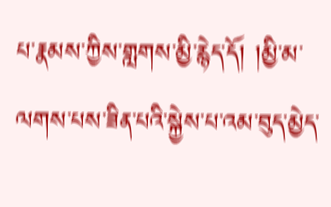པ་རྣམས་ཀྱིས་གླགས་མྱི་རྙེད་དོ། །མྱི་མ་ལགས་པས་ཟིན་པའི་སྐྱེས་པ་འམ་བུད་མྱེད་